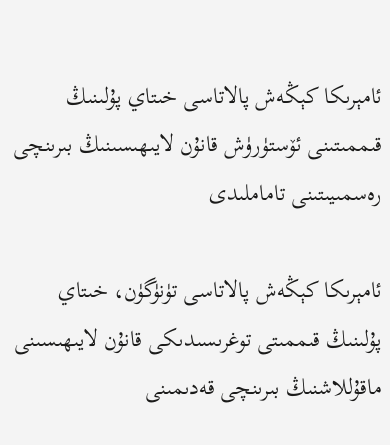ئامېرىكا كېڭەش پالاتاسى خىتاي پۇلىنىڭ قىممىتىنى ئۆستۈرۈش قانۇن لايىھىسىنىڭ بىرىنچى رەسمىيىتىنى تاماملىدى

ئامېرىكا كېڭەش پالاتاسى تۈنۈگۈن، خىتاي پۇلىنىڭ قىممىتى توغرىسىدىكى قانۇن لايىھىسىنى ماقۇللاشنىڭ بىرىنچى قەدىمىنى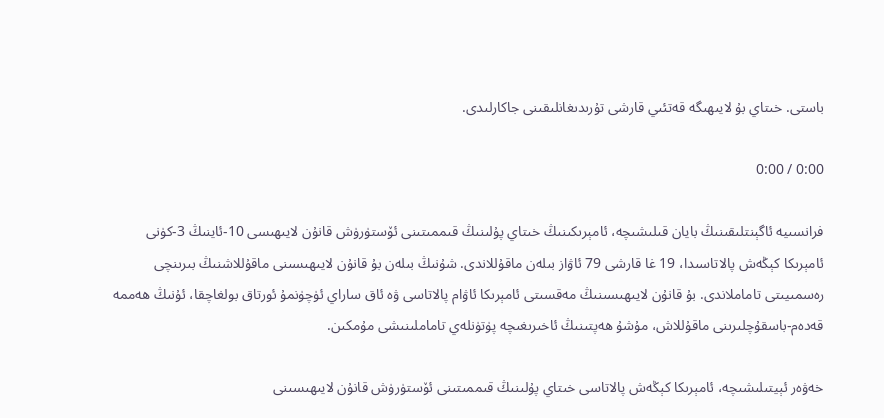باستى. خىتاي بۇ لايىھىگە قەتئىي قارشى تۇرىدىغانلىقىنى جاكارلىدى.

0:00 / 0:00

فرانسىيە ئاگېنتلىقىنىڭ بايان قىلىشىچە، ئامېرىكىنىڭ خىتاي پۇلىنىڭ قىممىتىنى ئۆستۈرۈش قانۇن لايىھىسى 10-ئاينىڭ 3-كۈنى ئامېرىكا كېڭەش پالاتاسىدا، 19 غا قارشى 79 ئاۋاز بىلەن ماقۇللاندى. شۇنىڭ بىلەن بۇ قانۇن لايىھىسىنى ماقۇللاشنىڭ بىرىنچى رەسمىيىتى تاماملاندى. بۇ قانۇن لايىھىسىنىڭ مەقسىتى ئامېرىكا ئاۋام پالاتاسى ۋە ئاق ساراي ئۈچۈنمۇ ئورتاق بولغاچقا، ئۇنىڭ ھەممە قەدەم-باسقۇچلىرىنى ماقۇللاش، مۇشۇ ھەپتىنىڭ ئاخىرىغىچە پۈتۈنلەي تاماملىنىشى مۇمكىن.

خەۋەر ئېيتىلىشىچە، ئامېرىكا كېڭەش پالاتاسى خىتاي پۇلىنىڭ قىممىتىنى ئۆستۈرۈش قانۇن لايىھىسىنى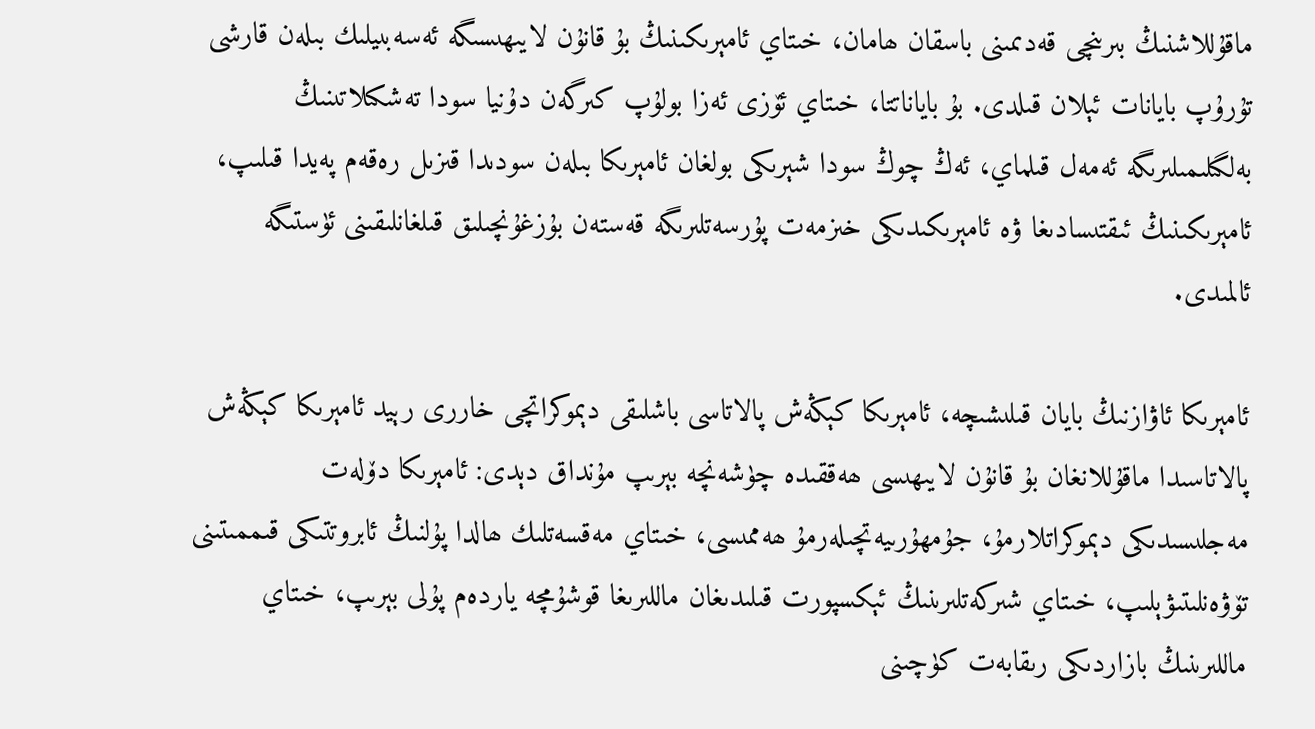ماقۇللاشنىڭ بىرىنچى قەدىمىنى باسقان ھامان، خىتاي ئامېرىكىنىڭ بۇ قانۇن لايىھىسىگە ئەسەبىيلىك بىلەن قارشى تۇرۇپ بايانات ئېلان قىلدى. بۇ باياناتتا، خىتاي ئۆزى ئەزا بولۇپ كىرگەن دۇنيا سودا تەشكىلاتىنىڭ بەلگىلىمىلىرىگە ئەمەل قىلماي، ئەڭ چوڭ سودا شېرىكى بولغان ئامېرىكا بىلەن سودىدا قىزىل رەقەم پەيدا قىلىپ، ئامېرىكىنىڭ ئىقتىسادىغا ۋە ئامېرىكىدىكى خىزمەت پۇرسەتلىرىگە قەستەن بۇزغۇنچىلىق قىلغانلىقىنى ئۈستىگە ئالمىدى.

ئامېرىكا ئاۋازنىڭ بايان قىلىشىچە، ئامېرىكا كېڭەش پالاتاسى باشلىقى دېموكراتچى خاررى رېيد ئامېرىكا كېڭەش پالاتاسىدا ماقۇللانغان بۇ قانۇن لايىھىسى ھەققىدە چۈشەنچە بېرىپ مۇنداق دېدى: ئامېرىكا دۆلەت مەجلىسىدىكى دېموكراتلارمۇ، جۇمھۇرىيەتچىلەرمۇ ھەممىسى، خىتاي مەقسەتلىك ھالدا پۇلنىڭ ئابروتتىكى قىممىتىنى تۆۋەنلىتىۋېلىپ، خىتاي شىركەتلىرىنىڭ ئېكسپورت قىلىدىغان ماللىرىغا قوشۇمچە ياردەم پۇلى بېرىپ، خىتاي ماللىرىنىڭ بازاردىكى رىقابەت كۈچىنى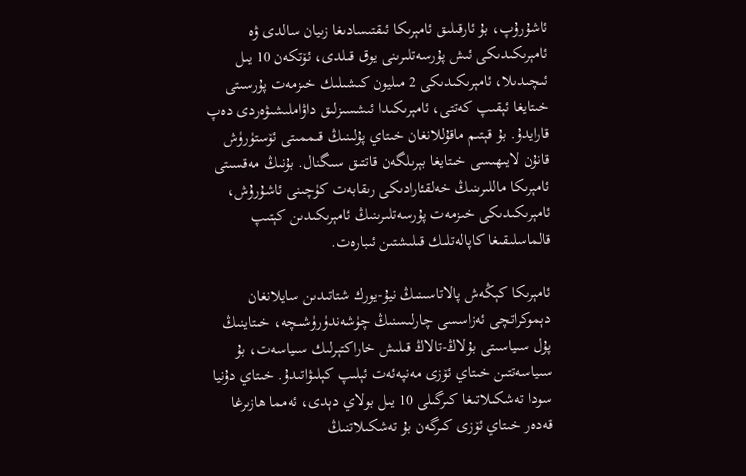ئاشۇرۇپ، بۇ ئارقىلىق ئامېرىكا ئىقتىسادىغا زىيان سالدى ۋە ئامېرىكىدىكى ئىش پۇرسەتلىرىنى يوق قىلدى، ئۆتكەن 10 يىل ئىچىدىلا، ئامېرىكىدىكى 2 مىليون كىشىلىك خىزمەت پۇرسىتى خىتايغا ئېقىپ كەتتى، ئامېرىكىدا ئىشسىزلىق داۋاملىشىۋەردى دەپ قارايدۇ. بۇ قېتىم ماقۇللانغان خىتاي پۇلىنىڭ قىممىتى ئۆستۈرۈش قانۇن لايىھىسى خىتايغا بېرىلگەن قاتتىق سىگنال. بۇنىڭ مەقسىتى ئامېرىكا ماللىرىنىڭ خەلقئارادىكى رىقابەت كۈچىنى ئاشۇرۇش، ئامېرىكىدىكى خىزمەت پۇرسەتلىرىنىڭ ئامېرىكىدىن كېتىپ قالماسلىقىغا كاپالەتلىك قىلىشتىن ئىبارەت.

ئامېرىكا كېڭەش پالاتاسىنىڭ نيۇ-يورك شتاتىدىن سايلانغان دېموكراتچى ئەزاسسى چارلىسنىڭ چۈشەندۈرۈشىچە، خىتاينىڭ پۇل سىياسىتى بۇلاڭ-تالاڭ قىلىش خاراكتېرلىك سىياسەت، بۇ سىياسەتتىن خىتاي ئۆزى مەنپەئەت ئېلىپ كېلىۋاتىدۇ. خىتاي دۇنيا سودا تەشكىلاتىغا كىرگىلى 10 يىل بولاي دېدى، ئەمما ھازىرغا قەدەر خىتاي ئۆزى كىرگەن بۇ تەشكىلاتنىڭ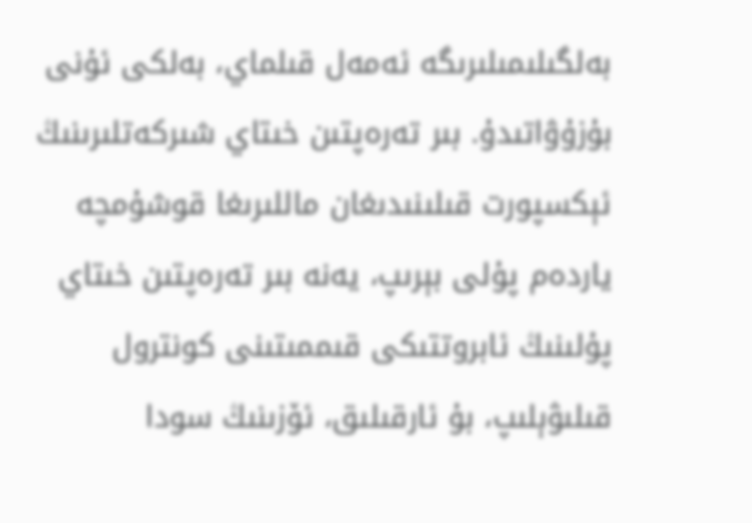بەلگىلىمىلىرىگە ئەمەل قىلماي، بەلكى ئۇنى بۇزۇۋاتىدۇ. بىر تەرەپتىن خىتاي شىركەتلىرىنىڭ ئېكسپورت قىلىنىدىغان ماللىرىغا قوشۇمچە ياردەم پۇلى بېرىپ، يەنە بىر تەرەپتىن خىتاي پۇلىنىڭ ئابروتتىكى قىممىتىنى كونترول قىلىۋېلىپ، بۇ ئارقىلىق، ئۆزىنىڭ سودا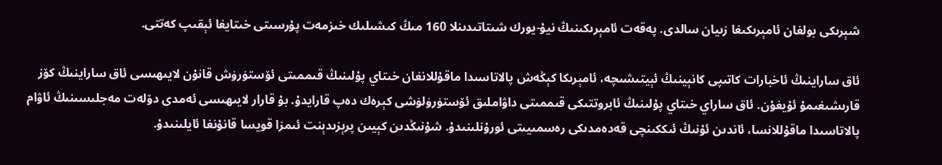شېرىكى بولغان ئامېرىكىغا زىيان سالدى. پەقەت ئامېرىكىنىڭ نيۇ-يورك شىتاتىدىنلا 160 مىڭ كىشىلىك خىزمەت پۇرسىتى خىتايغا ئېقىپ كەتتى.

ئاق ساراينىڭ ئاخبارات كاتىپى كانېينىڭ ئېيتىشىچە، ئامېرىكا كېڭەش پالاتاسىدا ماقۇللانغان خىتاي پۇلىنىڭ قىممىتى ئۆستۈرۈش قانۇن لايىھىسى ئاق ساراينىڭ كۆز قارىشىغىمۇ ئۇيغۇن. ئاق ساراي خىتاي پۇلىنىڭ ئابروتتىكى قىممىتى داۋاملىق ئۆستۈرۈلۈشى كېرەك دەپ قارايدۇ. بۇ قارار لايىھىسى ئەمدى دۆلەت مەجلىسىنىڭ ئاۋام پالاتاسىدا ماقۇللانسا، ئاندىن ئۇنىڭ ئىككىنچى قەدەمدىكى رەسمىيىتى ئورۇنلىنىدۇ. شۇنىڭدىن كېيىن پرېزىدېنت ئىمزا قويسا قانۇنغا ئايلىنىدۇ.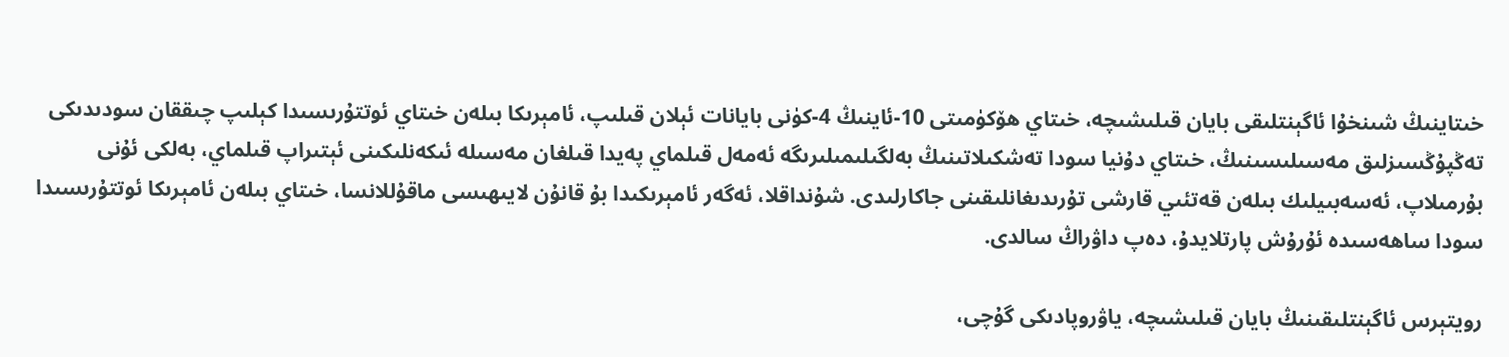خىتاينىڭ شىنخۇا ئاگېنتلىقى بايان قىلىشىچە، خىتاي ھۆكۈمىتى 10-ئاينىڭ 4-كۈنى بايانات ئېلان قىلىپ، ئامېرىكا بىلەن خىتاي ئوتتۇرىسىدا كېلىپ چىققان سودىدىكى تەڭپۇڭسىزلىق مەسىلىسىنىڭ، خىتاي دۇنيا سودا تەشكىلاتىنىڭ بەلگىلىمىلىرىگە ئەمەل قىلماي پەيدا قىلغان مەسىلە ئىكەنلىكىنى ئېتىراپ قىلماي، بەلكى ئۇنى بۇرمىلاپ، ئەسەبىيلىك بىلەن قەتئىي قارشى تۇرىدىغانلىقىنى جاكارلىدى. شۇنداقلا، ئەگەر ئامېرىكىدا بۇ قانۇن لايىھىسى ماقۇللانسا، خىتاي بىلەن ئامېرىكا ئوتتۇرىسىدا سودا ساھەسىدە ئۇرۇش پارتلايدۇ، دەپ داۋراڭ سالدى.

رويتېرس ئاگېنتلىقىنىڭ بايان قىلىشىچە، ياۋروپادىكى گۇچى،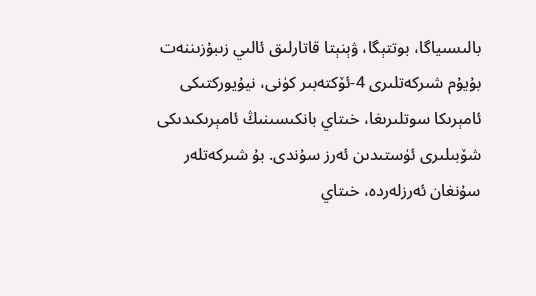بالىسىياگا، بوتتېگا، ۋېنېتا قاتارلىق ئالىي زىبۇزىننەت بۇيۇم شىركەتلىرى 4-ئۆكتەبىر كۈنى، نيۇيوركتىكى ئامېرىكا سوتلىرىغا، خىتاي بانكىسىنىڭ ئامېرىكىدىكى شۆبىلىرى ئۈستىدىن ئەرز سۇندى. بۇ شىركەتلەر سۇنغان ئەرزلەردە، خىتاي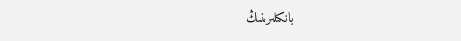بانكىلىرىنىڭ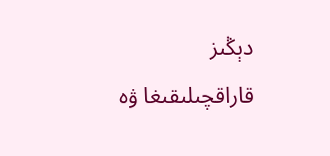دېڭىز قاراقچىلىقىغا ۋە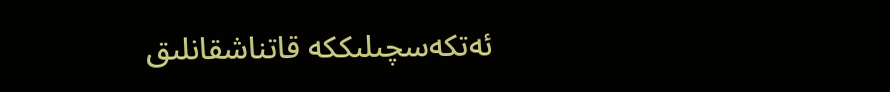ئەتكەسچىلىككە قاتناشقانلىق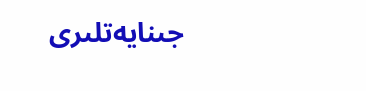جىنايەتلىرى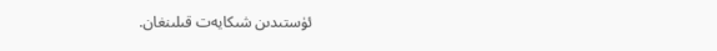ئۈستىدىن شىكايەت قىلىنغان.